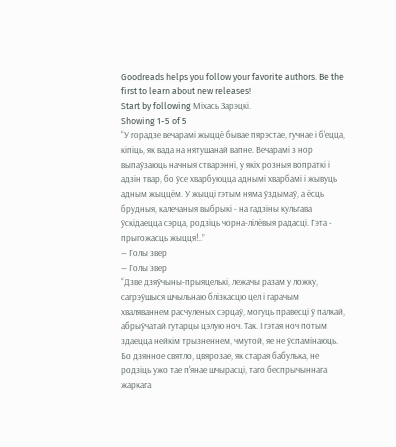Goodreads helps you follow your favorite authors. Be the first to learn about new releases!
Start by following Міхась Зарэцкі.
Showing 1-5 of 5
“У горадзе вечарамі жыццё бывае пярэстае, гучнае і б'ецца, кіпіць, як вада на нятушанай вапне. Вечарамі з нор выпаўзаюць начныя стварэнні, у якіх розныя вопраткі і адзін твар, бо ўсе хварбуюцца аднымі хварбамі і жывуць адным жыццём. У жыцці гэтым няма ўздымаў, а ёсць брудныя, калечаныя выбрыкі - на гадзіны кульгава ўскідаецца сэрца, родзіць чорна-лілёвыя радасці. Гэта - прыгожасць жыцця!..”
― Голы звер
― Голы звер
“Дзве дзяўчыны-прыяцелькі, лежачы разам у ложку, сагрэўшыся шчыльнаю блізкасцю цел і гарачым хваляваннем расчуленых сэрцаў, могуць правесці ў палкай, абрыўчатай гутарцы цэлую ноч. Так. І гэтая ноч потым здаецца нейкім трызненнем, чмутой, яе не ўспамінаюць. Бо дзянное святло, цвярозае, як старая бабулька, не родзіць ужо тае п'янае шчырасці, таго беспрычыннага жаркага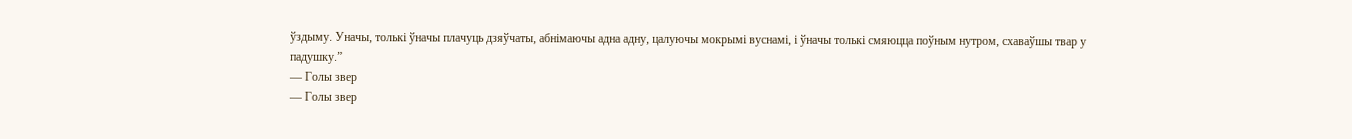ўздыму. Уначы, толькі ўначы плачуць дзяўчаты, абнімаючы адна адну, цалуючы мокрымі вуснамі, і ўначы толькі смяюцца поўным нутром, схаваўшы твар у падушку.”
― Голы звер
― Голы звер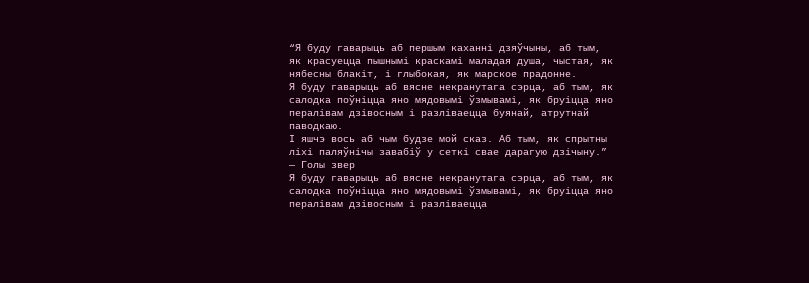“Я буду гаварыць аб першым каханні дзяўчыны, аб тым, як красуецца пышнымі краскамі маладая душа, чыстая, як нябесны блакіт, і глыбокая, як марское прадонне.
Я буду гаварыць аб вясне некранутага сэрца, аб тым, як салодка поўніцца яно мядовымі ўзмывамі, як бруіцца яно пералівам дзівосным і разліваецца буянай, атрутнай паводкаю.
І яшчэ вось аб чым будзе мой сказ. Аб тым, як спрытны ліхі паляўнічы завабіў у сеткі свае дарагую дзічыну.”
― Голы звер
Я буду гаварыць аб вясне некранутага сэрца, аб тым, як салодка поўніцца яно мядовымі ўзмывамі, як бруіцца яно пералівам дзівосным і разліваецца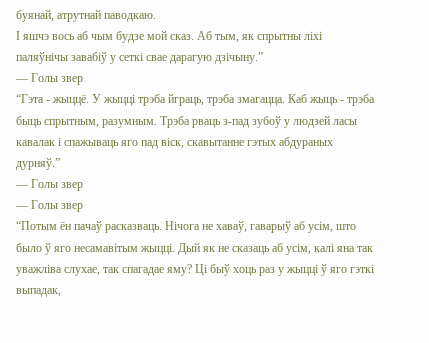буянай, атрутнай паводкаю.
І яшчэ вось аб чым будзе мой сказ. Аб тым, як спрытны ліхі паляўнічы завабіў у сеткі свае дарагую дзічыну.”
― Голы звер
“Гэта - жыццё. У жыцці трэба йграць, трэба змагацца. Каб жыць - трэба быць спрытным, разумным. Трэба рваць з-пад зубоў у людзей ласы кавалак і спажываць яго пад віск, скавытанне гэтых абдураных дурняў.”
― Голы звер
― Голы звер
“Потым ён пачаў расказваць. Нічога не хаваў, гаварыў аб усім, што было ў яго несамавітым жыцці. Дый як не сказаць аб усім, калі яна так уважліва слухае, так спагадае яму? Ці быў хоць раз у жыцці ў яго гэткі выпадак,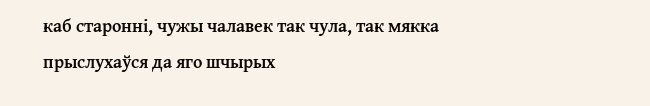каб старонні, чужы чалавек так чула, так мякка прыслухаўся да яго шчырых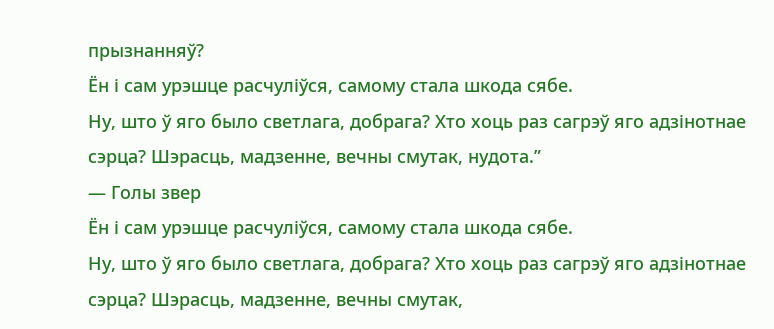прызнанняў?
Ён і сам урэшце расчуліўся, самому стала шкода сябе.
Ну, што ў яго было светлага, добрага? Хто хоць раз сагрэў яго адзінотнае сэрца? Шэрасць, мадзенне, вечны смутак, нудота.”
― Голы звер
Ён і сам урэшце расчуліўся, самому стала шкода сябе.
Ну, што ў яго было светлага, добрага? Хто хоць раз сагрэў яго адзінотнае сэрца? Шэрасць, мадзенне, вечны смутак,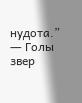нудота.”
― Голы звер